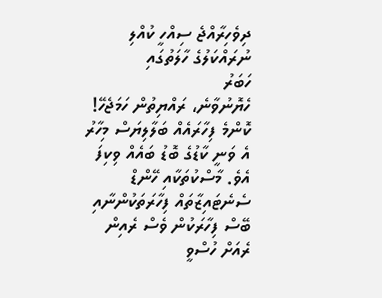ދިވެހިރާއްޖެ ސިއްހީ ކުއްލި ނުރައްކަލުގެ ހާލަތުގައި
ހަބަރު
ހެޔޮނުވާނެ، ރައްޔިތުން ހަމަޖެހޭ!
ކޮންމެ ފިހާރައެއް ބަލާލިޔަސް މިހާރު އެ ވަނީ ކާޑުގެ ބޮޑު ބައެއް ވިކިފަ އެވެ. މާސްކުތަކާއި ހޭންޑް ސެނެޓައިޒާތައް ފިހާރަތަކުންނާއި ބޭސް ފިހާރަކުން ވެސް ރެއިން ރެއަށް ހުސްވީ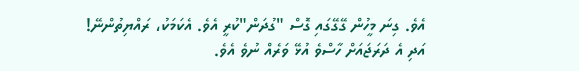އެވެ. ގިނަ މީހުން ގޭގޭގައި ގޮސް "ގުދަން"ކުރީ އެވެ. އެކަމަކު، ރައްޔިތުންނޭ! އަދި އެ ދަރަޖައަށް ހާސްވެ އުޅޭ ވަރެއް ނުވެ އެވެ.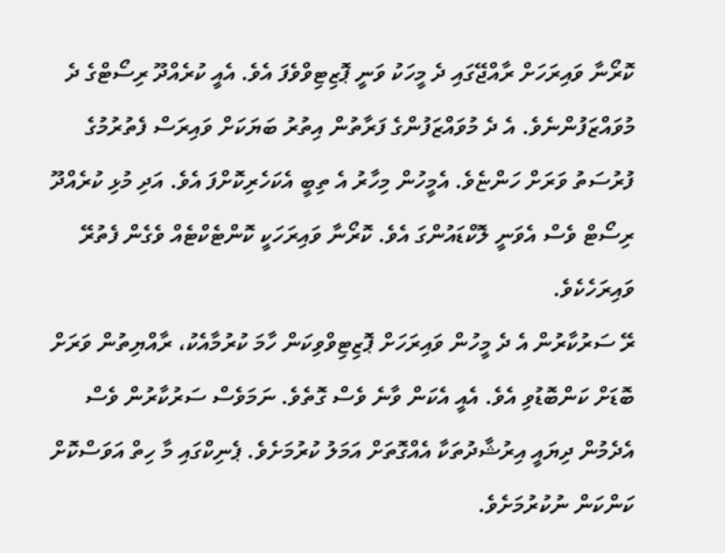ކޮރޯނާ ވައިރަހަށް ރާއްޖޭގައި ދެ މީހަކު ވަނީ ޕޮޒިޓިވްވެފަ އެވެ. އެއީ ކުރެއްދޫ ރިސޯޓްގެ ދެ މުވައްޒަފުންނެވެ. އެ ދެ މުވައްޒަފުންގެ ފަރާތުން އިތުރު ބަޔަކަށް ވައިރަސް ފެތުރުމުގެ ފުރުސަތު ވަރަށް ހަންޏެވެ. އެމީހުން މިހާރު އެ ތިބީ އެކަހެރިކޮށްފަ އެވެ. އަދި މުޅި ކުރެއްދޫ ރިސޯޓް ވެސް އެވަނީ ލޮކްޑައުންގަ އެވެ. ކޮރޯނާ ވައިރަހަކީ ކޮންޓެކްޓެއް ވެގެން ފެތުރޭ ވައިރަހެކެވެ.
ރޭ ސަރުކާރުން އެ ދެ މީހުން ވައިރަހަށް ޕޮޒިޓިވްވިކަން ހާމަ ކުރުމާއެކު، ރާއްޔިތުން ވަރަށް ބޮޑަށް ކަންބޮޑުވި އެވެ. އެއީ އެކަން ވާނެ ވެސް ގޮތެވެ. ނަމަވެސް ސަރުކާރުން ވެސް އެދެމުން ދިޔައީ އިރުޝާދުތަކާ އެއްގޮތަށް އަމަލު ކުރުމަށެވެ. ޕެނިކްގައި މާ ހިތް އަވަސްކޮށް ކަންކަން ނުކުރުމަށެވެ.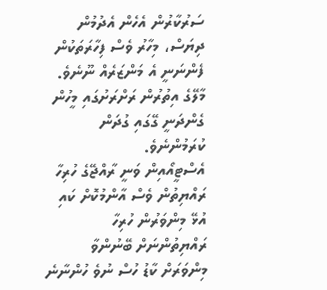ސަރުކާރުން އެހެން އެދުމުން ދިޔަސް، މިހާރު ވެސް ފިހާރަތަކުން ފެންނަނީ އެ މަންޒަރެއް ނޫނެވެ. މާލޭގެ އިތުރުން ރަށްރަށުގައި މީހުން ގެންދަނީ ގޭގައި ގުދަން ކުރަމުންނެވެ.
އެސްޓީއޯއިން ވަނީ ރާއްޖޭގެ ހުރިހާ ރައްޔިތުން ވެސް އާންމުކޮށް ކައި އުޅޭ މިންވަރުން ހުރިހާ ރައްޔިތުންނަށް ބޭނުންވާ މިންވަރަށް ކާޑު ހުސް ނުވެ ހުންނާނެ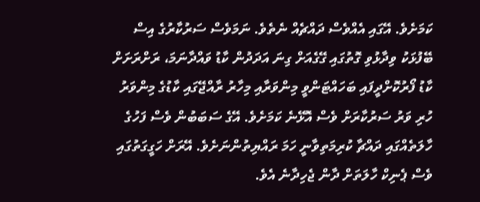ކަމަށެވެ. އޭގައި އެއްވެސް ދައްޗެއް ނެތެވެ. ނަމަވެސް ސަރުކާރުގެ އިސް ބޭފުޅަކު ވިދާޅުވި ގޮތުގައި ގޭގެއަށް ގިނަ އަދަދުން ކާޑު ވައްދާނަމަ، ރަށްރަށަށް ކާޑު ފޯރުކޮށްދީފައި ބަހައްޓަންވީ މިންވަރާއި މިހާރު ރާއްޖޭގައި ކާޑުގެ މިންވަރު ހުރި ވަރު ސަރުކާރަށް ވެސް އޮޅޭނެ ކަމަށެވެ. އޭގެ ސަބަބުން ވެސް ފަހުގެ ހާލަތެއްގައި ދައްޗާ ކުރިމަތިވާނީ ހަމަ ރައްޔިތުންނަށެވެ. އޭރަށް ހަގީގަތުގައި ވެސް ޕެނިކް ހާލަތަށް ދާން ޖެހިދާނެ އެވެ.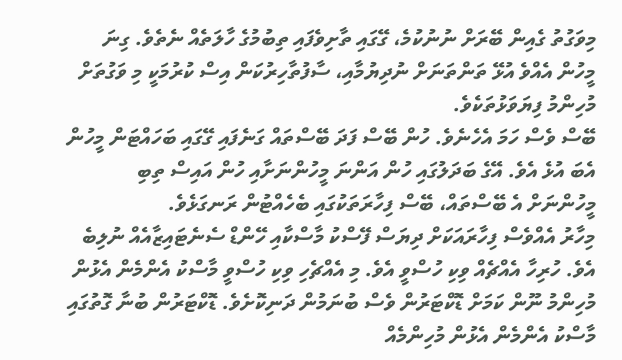މިވަގުތު ގެއިން ބޭރަށް ނުނުކުމެ، ގޭގައި ތާށިވެފައި ތިބުމުގެ ހާލަތެއް ނެތެވެ. ގިނަ މީހުން އެއްވެ އުޅޭ ތަންތަނަށް ނުދިޔުމާއި، ސާފުތާހިރުކަން އިސް ކުރުމަކީ މި ވަގުތަށް މުހިންމު ފިޔަވަޅުތަކެވެ.
ބޭސް ވެސް ހަމަ އެހެނެވެ. ހުން ބޭސް ފަދަ ބޭސްތައް ގަނެފައި ގޭގައި ބަހައްޓަން މީހުން އެބަ އުޅެ އެވެ. އޭގެ ބަދަލުގައި ހުން އަންނަ މީހުންނަށާއި ހުން އައިސް ތިބި މީހުންނަށް އެ ބޭސްތައް، ބޭސް ފިހާރަތަކުގައި ބެހެއްޓުން ރަނގަޅެވެ.
މިހާރު އެއްވެސް ފިހާރައަކަށް ދިޔަސް ފޭސްކު މާސްކާއި ހޭންޑް ސެނެޓައިޒާއެއް ނުލިބެ އެވެ. ހުރިހާ އެއްޗެއް ވިކި ހުސްވީ އެވެ. މި އެއްޗެހި ވިކި ހުސްވީ މާސްކު އެންމެން އެޅުން މުހިންމު ނޫން ކަމަށް ޑޮކްޓަރުން ވެސް ބުނަމުން ދަނިކޮށެވެ. ޑޮކްޓަރުން ބުނާ ގޮތުގައި މާސްކު އެންމެން އެޅުން މުހިންމެއް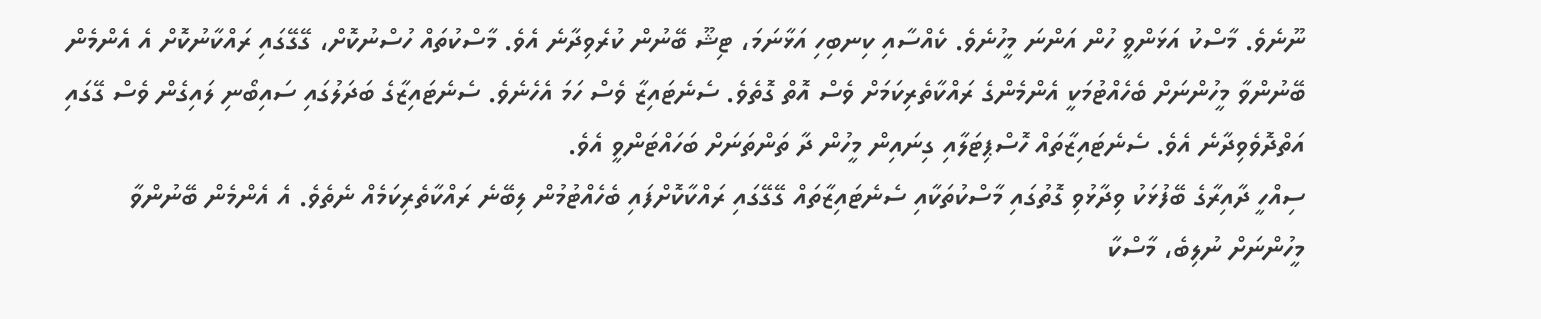ނޫނެވެ. މާސްކު އަޅަންވީ ހުން އަންނަ މީހުނެވެ. ކެއްސާއި ކިނބިހި އަޅާނަމަ، ޓިޝޫ ބޭނުން ކުރެވިދާނެ އެވެ. މާސްކުތައް ހުސްނުކޮށް، ގޭގޭގައި ރައްކާނުކޮށް އެ އެންމެން ބޭނުންވާ މީހުންނަށް ބެހެއްޓުމަކީ އެންމެންގެ ރައްކާތެރިކަމަށް ވެސް އޮތް ގޮތެވެ. ސެނެޓައިޒާ ވެސް ހަމަ އެހެނެވެ. ސެނެޓައިޒާގެ ބަދަލުގައި ސައިބޯނި ލައިގެން ވެސް ގޭގައި އަތްދޮވެވިދާނެ އެވެ. ސެނެޓައިޒާތައް ހޮސްޕިޓަލާއި ގިނައިން މީހުން ދާ ތަންތަނަށް ބަހައްޓަންވީ އެވެ.
ސިއްހީ ދާއިރާގެ ބޭފުޅަކު ވިދާޅުވި ގޮތުގައި މާސްކުތަކާއި ސެނެޓައިޒާތައް ގޭގޭގައި ރައްކާކޮށްފައި ބެހެއްޓުމުން ލިބޭނެ ރައްކާތެރިކަމެއް ނެތެވެ. އެ އެންމެން ބޭނުންވާ މީހުންނަށް ނުލިބެ، މާސްކާ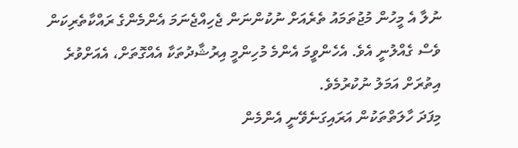ނުލާ އެ މީހުން މުޖުތަމައު ތެރެއަށް ނުކުންނަން ޖެހިއްޖެނަމަ އެންމެންގެ ރައްކާތެރިކަން ވެސް ގެއްލުނީ އެވެ. އެހެންވީމަ އެންމެ މުހިންމީ އިރުޝާދުތަކާ އެއްގޮތަށް، އެއަށްވުރެ އިތުރަށް އަމަލު ނުކުރުމެވެ.
މިފަދަ ހާލަތްތަކުން އަރައިގަނެވޭނީ އެންމެން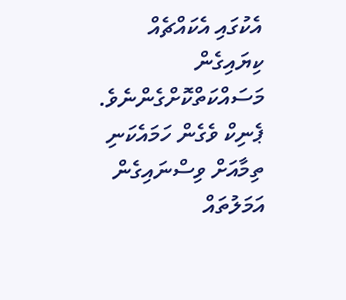އެކުގައި އެކައްޗެއް ކިޔައިގެން މަސައްކަތްކޮށްގެންނެވެ. ޕެނިކް ވެގެން ހަމައެކަނި ތިމާއަށް ވިސްނައިގެން އަމަލުތައް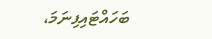ބަހައްޓައިފިނަމަ،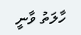ހާލަތު ވާނީ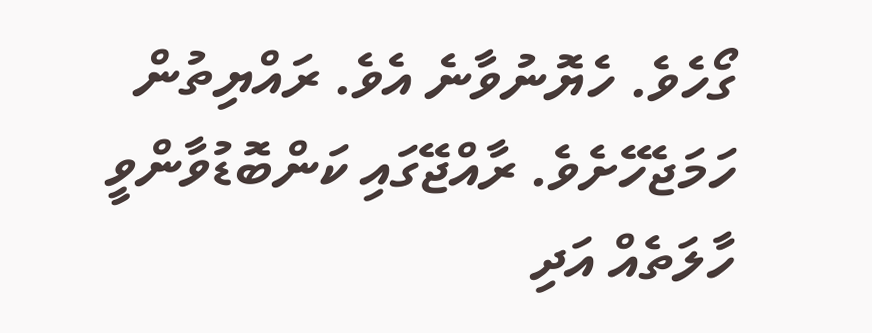ގޯހެވެ. ހެޔޮނުވާނެ އެވެ. ރައްޔިތުން ހަމަޖެހޭށެވެ. ރާއްޖޭގައި ކަންބޮޑުވާންވީ ހާލަތެއް އަދި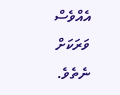އެއްވެސް ވަރަކަށް ނެތެވެ.